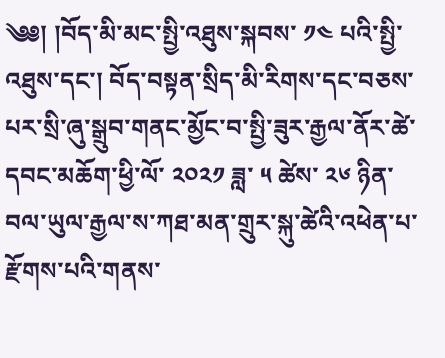༄༅། །བོད་མི་མང་སྤྱི་འཐུས་སྐབས་ ༡༤ པའི་སྤྱི་འཐུས་དང་། བོད་བསྟན་སྲིད་མི་རིགས་དང་བཅས་པར་སྲི་ཞུ་སྒྲུབ་གནང་མྱོང་བ་སྤྱི་ཟུར་རྒྱལ་ནོར་ཚེ་དབང་མཆོག་ཕྱི་ལོ་ ༢༠༢༡ ཟླ་ ༥ ཚེས་ ༢༦ ཉིན་བལ་ཡུལ་རྒྱལ་ས་ཀཐ་མན་གྲུར་སྐུ་ཚེའི་འཕེན་པ་རྫོགས་པའི་གནས་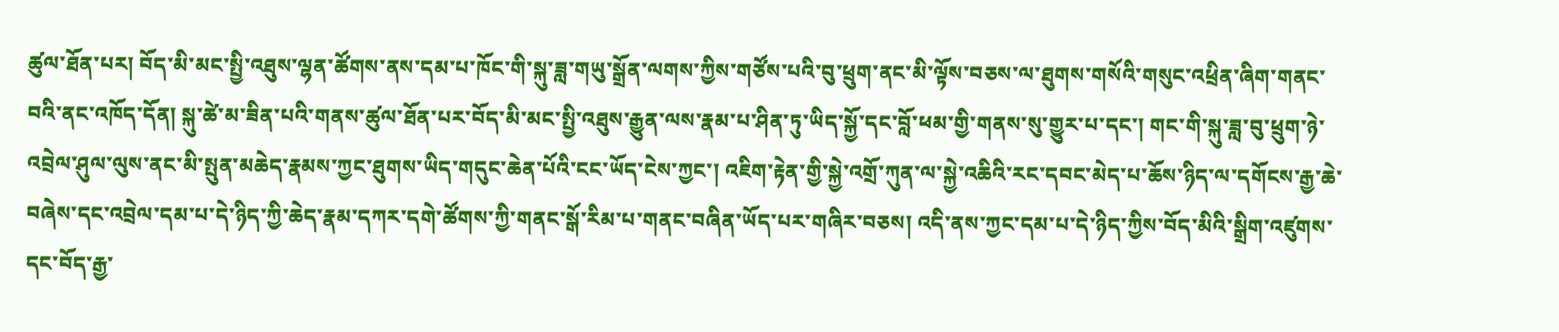ཚུལ་ཐོན་པར། བོད་མི་མང་སྤྱི་འཐུས་ལྷན་ཚོགས་ནས་དམ་པ་ཁོང་གི་སྐུ་ཟླ་གཡུ་སྒྲོན་ལགས་ཀྱིས་གཙོས་པའི་བུ་ཕྲུག་ནང་མི་ལྟོས་བཅས་ལ་ཐུགས་གསོའི་གསུང་འཕྲིན་ཞིག་གནང་བའི་ནང་འཁོད་དོན། སྐུ་ཚེ་མ་ཟིན་པའི་གནས་ཚུལ་ཐོན་པར་བོད་མི་མང་སྤྱི་འཐུས་རྒྱུན་ལས་རྣམ་པ་ཤིན་ཏུ་ཡིད་སྐྱོ་དང་བློ་ཕམ་གྱི་གནས་སུ་གྱུར་པ་དང་། གང་གི་སྐུ་ཟླ་བུ་ཕྲུག་ཉེ་འབྲེལ་ཤུལ་ལུས་ནང་མི་སྤུན་མཆེད་རྣམས་ཀྱང་ཐུགས་ཡིད་གདུང་ཆེན་པོའི་ངང་ཡོད་ངེས་ཀྱང་། འཇིག་རྟེན་གྱི་སྐྱེ་འགྲོ་ཀུན་ལ་སྐྱེ་འཆིའི་རང་དབང་མེད་པ་ཆོས་ཉིད་ལ་དགོངས་རྒྱ་ཆེ་བཞེས་དང་འབྲེལ་དམ་པ་དེ་ཉིད་ཀྱི་ཆེད་རྣམ་དཀར་དགེ་ཚོགས་ཀྱི་གནང་སྒོ་རིམ་པ་གནང་བཞིན་ཡོད་པར་གཞིར་བཅས། འདི་ནས་ཀྱང་དམ་པ་དེ་ཉིད་ཀྱིས་བོད་མིའི་སྒྲིག་འཛུགས་དང་བོད་རྒྱ་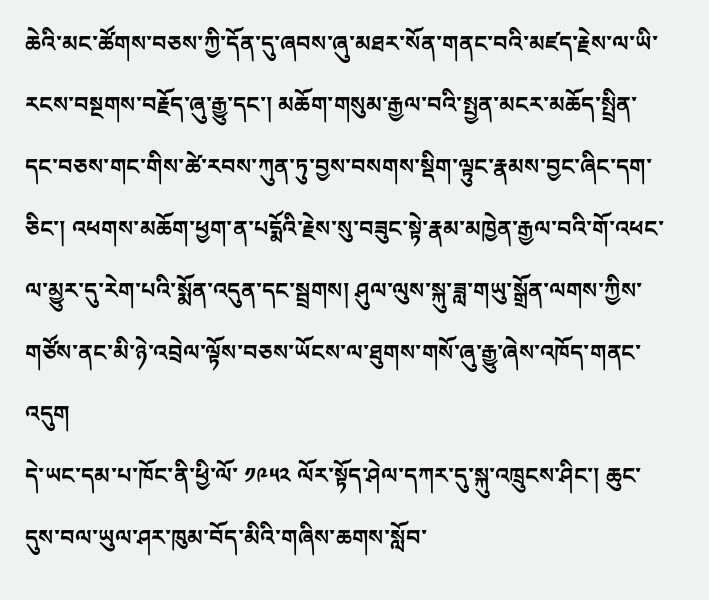ཆེའི་མང་ཚོགས་བཅས་ཀྱི་དོན་དུ་ཞབས་ཞུ་མཐར་སོན་གནང་བའི་མཛད་རྗེས་ལ་ཡི་རངས་བསྔགས་བརྗོད་ཞུ་རྒྱུ་དང་། མཆོག་གསུམ་རྒྱལ་བའི་སྤྱན་མངར་མཆོད་སྤྲིན་དང་བཅས་གང་གིས་ཚེ་རབས་ཀུན་ཏུ་བྱས་བསགས་སྡིག་ལྟུང་རྣམས་བྱང་ཞིང་དག་ཅིང་། འཕགས་མཆོག་ཕྱག་ན་པདྨོའི་རྗེས་སུ་བཟུང་སྟེ་རྣམ་མཁྱེན་རྒྱལ་བའི་གོ་འཕང་ལ་མྱུར་དུ་རེག་པའི་སྨོན་འདུན་དང་སྦྲགས། ཤུལ་ལུས་སྐུ་ཟླ་གཡུ་སྒྲོན་ལགས་ཀྱིས་གཙོས་ནང་མི་ཉེ་འབྲེལ་ལྟོས་བཅས་ཡོངས་ལ་ཐུགས་གསོ་ཞུ་རྒྱུ་ཞེས་འཁོད་གནང་འདུག
དེ་ཡང་དམ་པ་ཁོང་ནི་ཕྱི་ལོ་ ༡༩༥༢ ལོར་སྟོད་ཤེལ་དཀར་དུ་སྐུ་འཁྲུངས་ཤིང་། ཆུང་དུས་བལ་ཡུལ་ཤར་ཁུམ་བོད་མིའི་གཞིས་ཆགས་སློབ་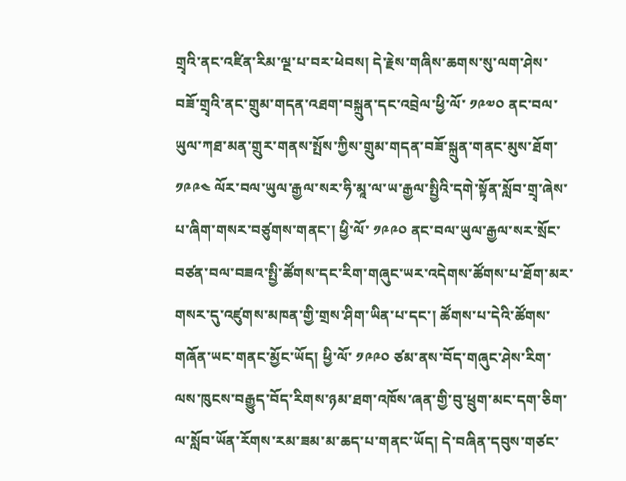གྲྭའི་ནང་འཛིན་རིམ་ལྔ་པ་བར་ཕེབས། དེ་རྗེས་གཞིས་ཆགས་སུ་ལག་ཤེས་བཟོ་གྲྭའི་ནང་གྲུམ་གདན་འཐག་བསྐྲུན་དང་འབྲེལ་ཕྱི་ལོ་ ༡༩༧༠ ནང་བལ་ཡུལ་ཀཐ་མན་གྲུར་གནས་སྤོས་ཀྱིས་གྲུམ་གདན་བཟོ་སྐྲུན་གནང་མུས་ཐོག་ ༡༩༩༤ ལོར་བལ་ཡུལ་རྒྱལ་སར་ཧི་མཱ་ལ་ཡ་རྒྱལ་སྤྱིའི་དགེ་སྟོན་སློབ་གྲྭ་ཞེས་པ་ཞིག་གསར་བཙུགས་གནང་། ཕྱི་ལོ་ ༡༩༩༠ ནང་བལ་ཡུལ་རྒྱལ་སར་སྲོང་བཙན་བལ་བཟའ་སྤྱི་ཚོགས་དང་རིག་གཞུང་ཡར་འདེགས་ཚོགས་པ་ཐོག་མར་གསར་དུ་འཛུགས་མཁན་གྱི་གྲས་ཤིག་ཡིན་པ་དང་། ཚོགས་པ་དེའི་ཚོགས་གཞོན་ཡང་གནང་མྱོང་ཡོད། ཕྱི་ལོ་ ༡༩༩༠ ཙམ་ནས་བོད་གཞུང་ཤེས་རིག་ལས་ཁུངས་བརྒྱུད་བོད་རིགས་ཉམ་ཐག་འཁོས་ཞན་གྱི་བུ་ཕྲུག་མང་དག་ཅིག་ལ་སློབ་ཡོན་རོགས་རམ་ཟམ་མ་ཆད་པ་གནང་ཡོད། དེ་བཞིན་དབུས་གཙང་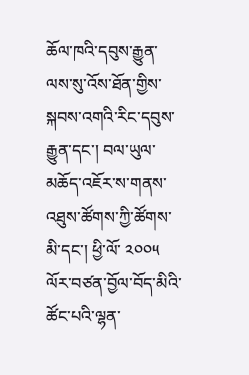ཆོལ་ཁའི་དབུས་རྒྱུན་ལས་སུ་འོས་ཐོན་གྱིས་སྐབས་འགའི་རིང་དབུས་རྒྱུན་དང་། བལ་ཡུལ་མཆོད་འཇོར་ས་གནས་འཐུས་ཚོགས་ཀྱི་ཚོགས་མི་དང་། ཕྱི་ལོ་ ༢༠༠༥ ལོར་བཙན་བྱོལ་བོད་མིའི་ཚོང་པའི་ལྷན་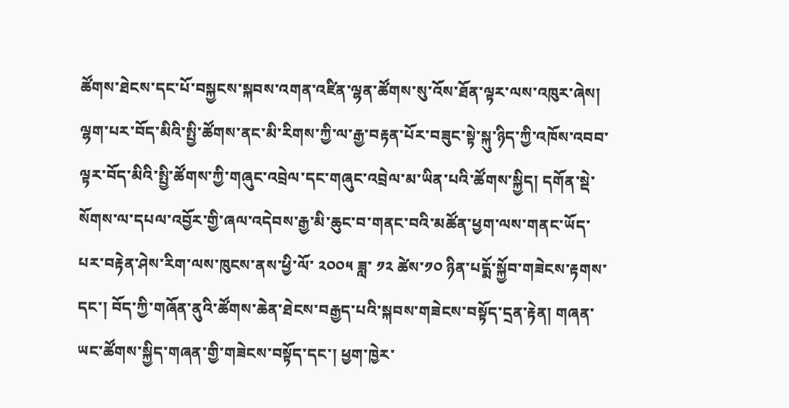ཚོགས་ཐེངས་དང་པོ་བསྐྱངས་སྐབས་འགན་འཛིན་ལྷན་ཚོགས་སུ་འོས་ཐོན་ལྟར་ལས་འཁུར་ཞེས། ལྷག་པར་བོད་མིའི་སྤྱི་ཚོགས་ནང་མི་རིགས་ཀྱི་ལ་རྒྱ་བརྟན་པོར་བཟུང་སྟེ་སྐུ་ཉིད་ཀྱི་འཁོས་འབབ་ལྟར་བོད་མིའི་སྤྱི་ཚོགས་ཀྱི་གཞུང་འབྲེལ་དང་གཞུང་འབྲེལ་མ་ཡིན་པའི་ཚོགས་སྐྱིད། དགོན་སྡེ་སོགས་ལ་དཔལ་འབྱོར་གྱི་ཞལ་འདེབས་རྒྱ་མི་ཆུང་བ་གནང་བའི་མཚོན་ཕྱག་ལས་གནང་ཡོད་པར་བརྟེན་ཤེས་རིག་ལས་ཁུངས་ནས་ཕྱི་ལོ་ ༢༠༠༥ ཟླ་ ༡༢ ཚེས་༡༠ ཉིན་པདྨོ་སྐྱོབ་གཟེངས་རྟགས་དང་། བོད་ཀྱི་གཞོན་ནུའི་ཚོགས་ཆེན་ཐེངས་བརྒྱད་པའི་སྐབས་གཟེངས་བསྟོད་དྲན་རྟེན། གཞན་ཡང་ཚོགས་སྐྱིད་གཞན་གྱི་གཟེངས་བསྟོད་དང་། ཕྱག་ཁྱེར་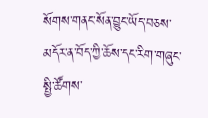སོགས་གནང་སོན་བྱུང་ཡོད་བཅས་མདོར་ན་བོད་ཀྱི་ཆོས་དང་རིག་གཞུང་སྤྱི་ཚོགས་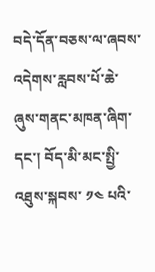བདེ་དོན་བཅས་ལ་ཞབས་འདེགས་རླབས་པོ་ཆེ་ཞུས་གནང་མཁན་ཞིག་ དང་། བོད་མི་མང་སྤྱི་འཐུས་སྐབས་ ༡༤ པའི་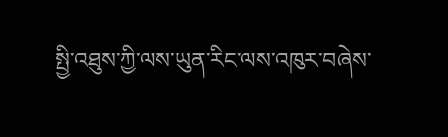སྤྱི་འཐུས་ཀྱི་ལས་ཡུན་རིང་ལས་འཁུར་བཞེས་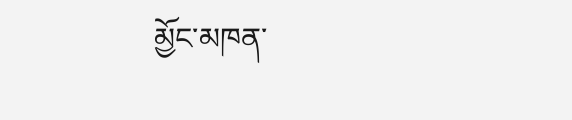མྱོང་མཁན་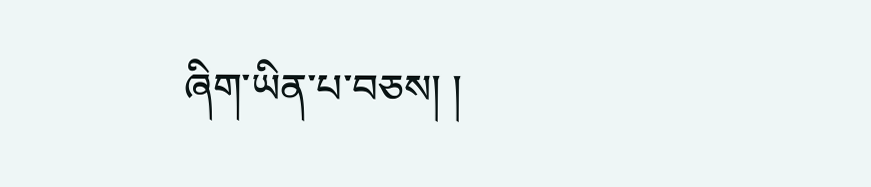ཞིག་ཡིན་པ་བཅས། །